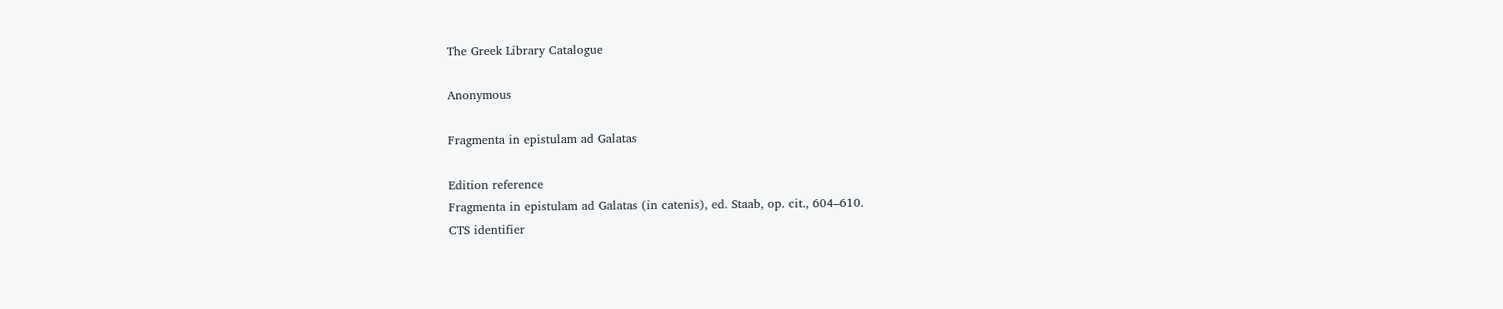The Greek Library Catalogue

Anonymous

Fragmenta in epistulam ad Galatas

Edition reference
Fragmenta in epistulam ad Galatas (in catenis), ed. Staab, op. cit., 604–610.
CTS identifier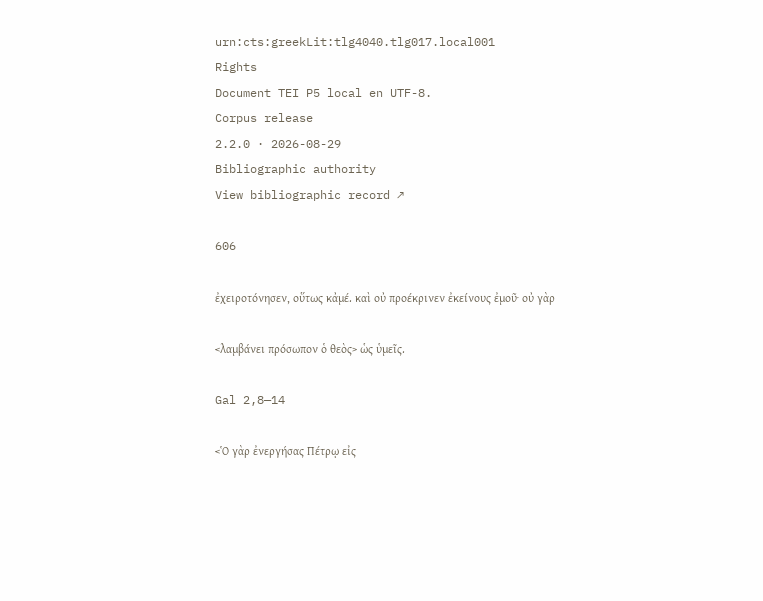urn:cts:greekLit:tlg4040.tlg017.local001
Rights
Document TEI P5 local en UTF-8.
Corpus release
2.2.0 · 2026-08-29
Bibliographic authority
View bibliographic record ↗

606

ἐχειροτόνησεν, οὕτως κἀμέ. καὶ οὐ προέκρινεν ἐκείνους ἐμοῦ· οὐ γὰρ

<λαμβάνει πρόσωπον ὁ θεὸς> ὡς ὑμεῖς.

Gal 2,8—14

<Ὁ γὰρ ἐνεργήσας Πέτρῳ εἰς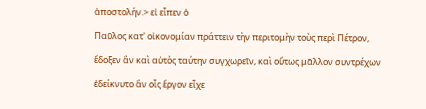ἀποστολήν.> εἰ εἶπεν ὁ

Παῦλος κατ' οἰκονομίαν πράττειν τὴν περιτομὴν τοὺς περὶ Πέτρον,

ἔδοξεν ἂν καὶ αὐτὸς ταύτην συγχωρεῖν, καὶ οὕτως μᾶλλον συντρέχων

ἐδείκνυτο ἂν οἷς ἔργον εἶχε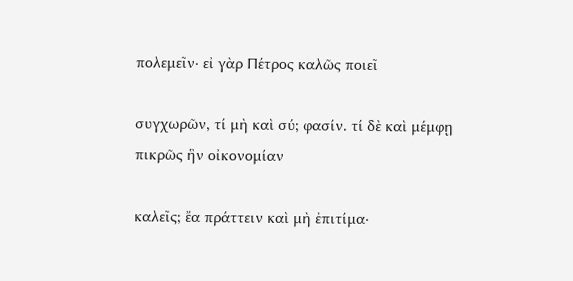πολεμεῖν· εἰ γὰρ Πέτρος καλῶς ποιεῖ

συγχωρῶν, τί μὴ καὶ σύ; φασίν. τί δὲ καὶ μέμφῃ πικρῶς ἣν οἰκονομίαν

καλεῖς; ἔα πράττειν καὶ μὴ ἐπιτίμα·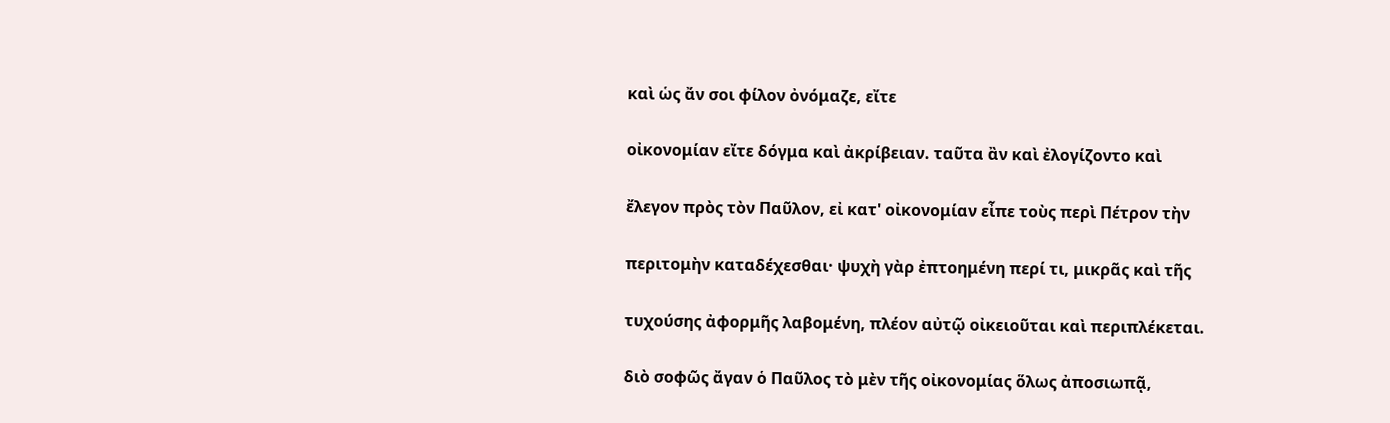καὶ ὡς ἄν σοι φίλον ὀνόμαζε, εἴτε

οἰκονομίαν εἴτε δόγμα καὶ ἀκρίβειαν. ταῦτα ἂν καὶ ἐλογίζοντο καὶ

ἔλεγον πρὸς τὸν Παῦλον, εἰ κατ' οἰκονομίαν εἶπε τοὺς περὶ Πέτρον τὴν

περιτομὴν καταδέχεσθαι· ψυχὴ γὰρ ἐπτοημένη περί τι, μικρᾶς καὶ τῆς

τυχούσης ἀφορμῆς λαβομένη, πλέον αὐτῷ οἰκειοῦται καὶ περιπλέκεται.

διὸ σοφῶς ἄγαν ὁ Παῦλος τὸ μὲν τῆς οἰκονομίας ὅλως ἀποσιωπᾷ,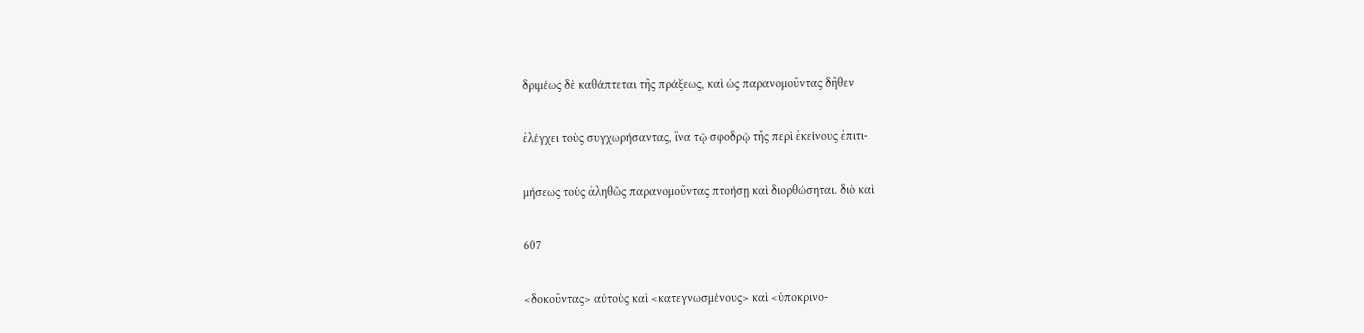δριμέως δὲ καθάπτεται τῆς πράξεως, καὶ ὡς παρανομοῦντας δῆθεν

ἐλέγχει τοὺς συγχωρήσαντας, ἵνα τῷ σφοδρῷ τῆς περὶ ἐκείνους ἐπιτι-

μήσεως τοὺς ἀληθῶς παρανομοῦντας πτοήσῃ καὶ διορθώσηται. διὸ καὶ

607

<δοκοῦντας> αὐτοὺς καὶ <κατεγνωσμένους> καὶ <ὑποκρινο-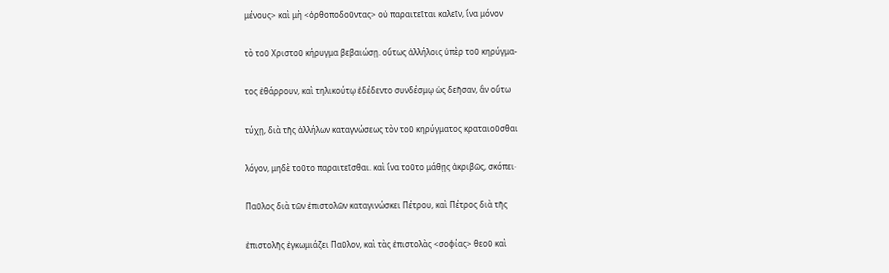μένους> καὶ μὴ <ὀρθοποδοῦντας> οὐ παραιτεῖται καλεῖν, ἵνα μόνον

τὸ τοῦ Χριστοῦ κήρυγμα βεβαιώσῃ. οὕτως ἀλλήλοις ὑπὲρ τοῦ κηρύγμα-

τος ἐθάρρουν, καὶ τηλικούτῳ ἐδέδεντο συνδέσμῳ ὡς δεῆσαν, ἂν οὕτω

τύχῃ, διὰ τῆς ἀλλήλων καταγνώσεως τὸν τοῦ κηρύγματος κραταιοῦσθαι

λόγον, μηδὲ τοῦτο παραιτεῖσθαι. καὶ ἵνα τοῦτο μάθῃς ἀκριβῶς, σκόπει·

Παῦλος διὰ τῶν ἐπιστολῶν καταγινώσκει Πέτρου, καὶ Πέτρος διὰ τῆς

ἐπιστολῆς ἐγκωμιάζει Παῦλον, καὶ τὰς ἐπιστολὰς <σοφίας> θεοῦ καὶ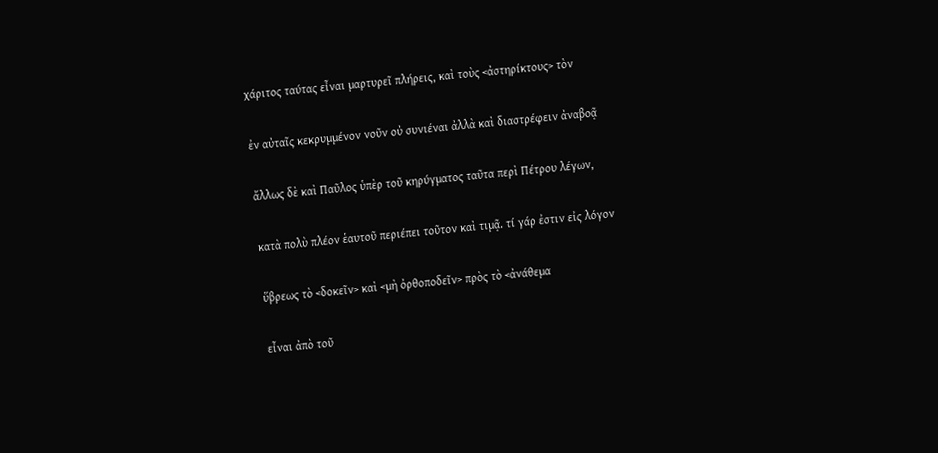χάριτος ταύτας εἶναι μαρτυρεῖ πλήρεις, καὶ τοὺς <ἀστηρίκτους> τὸν

ἐν αὐταῖς κεκρυμμένον νοῦν οὐ συνιέναι ἀλλὰ καὶ διαστρέφειν ἀναβοᾷ

ἄλλως δὲ καὶ Παῦλος ὑπὲρ τοῦ κηρύγματος ταῦτα περὶ Πέτρου λέγων,

κατὰ πολὺ πλέον ἑαυτοῦ περιέπει τοῦτον καὶ τιμᾷ. τί γάρ ἐστιν εἰς λόγον

ὕβρεως τὸ <δοκεῖν> καὶ <μὴ ὀρθοποδεῖν> πρὸς τὸ <ἀνάθεμα

εἶναι ἀπὸ τοῦ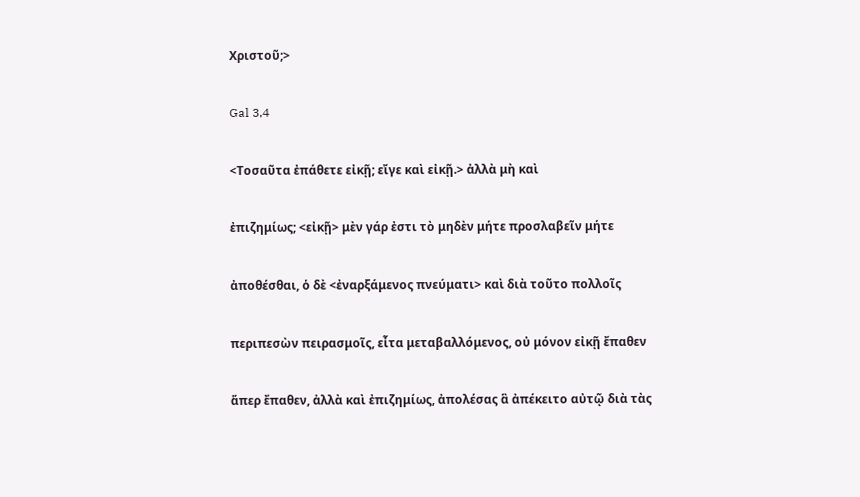Χριστοῦ;>

Gal 3,4

<Τοσαῦτα ἐπάθετε εἰκῇ; εἴγε καὶ εἰκῇ.> ἀλλὰ μὴ καὶ

ἐπιζημίως; <εἰκῇ> μὲν γάρ ἐστι τὸ μηδὲν μήτε προσλαβεῖν μήτε

ἀποθέσθαι, ὁ δὲ <ἐναρξάμενος πνεύματι> καὶ διὰ τοῦτο πολλοῖς

περιπεσὼν πειρασμοῖς, εἶτα μεταβαλλόμενος, οὐ μόνον εἰκῇ ἔπαθεν

ἅπερ ἔπαθεν, ἀλλὰ καὶ ἐπιζημίως, ἀπολέσας ἃ ἀπέκειτο αὐτῷ διὰ τὰς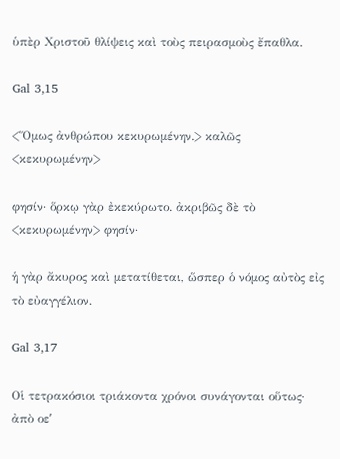ὑπὲρ Χριστοῦ θλίψεις καὶ τοὺς πειρασμοὺς ἔπαθλα.

Gal 3,15

<Ὅμως ἀνθρώπου κεκυρωμένην.> καλῶς <κεκυρωμένην>

φησίν· ὅρκῳ γὰρ ἐκεκύρωτο. ἀκριβῶς δὲ τὸ <κεκυρωμένην> φησίν·

ἡ γὰρ ἄκυρος καὶ μετατίθεται, ὥσπερ ὁ νόμος αὐτὸς εἰς τὸ εὐαγγέλιον.

Gal 3,17

Οἱ τετρακόσιοι τριάκοντα χρόνοι συνάγονται οὕτως· ἀπὸ οεʹ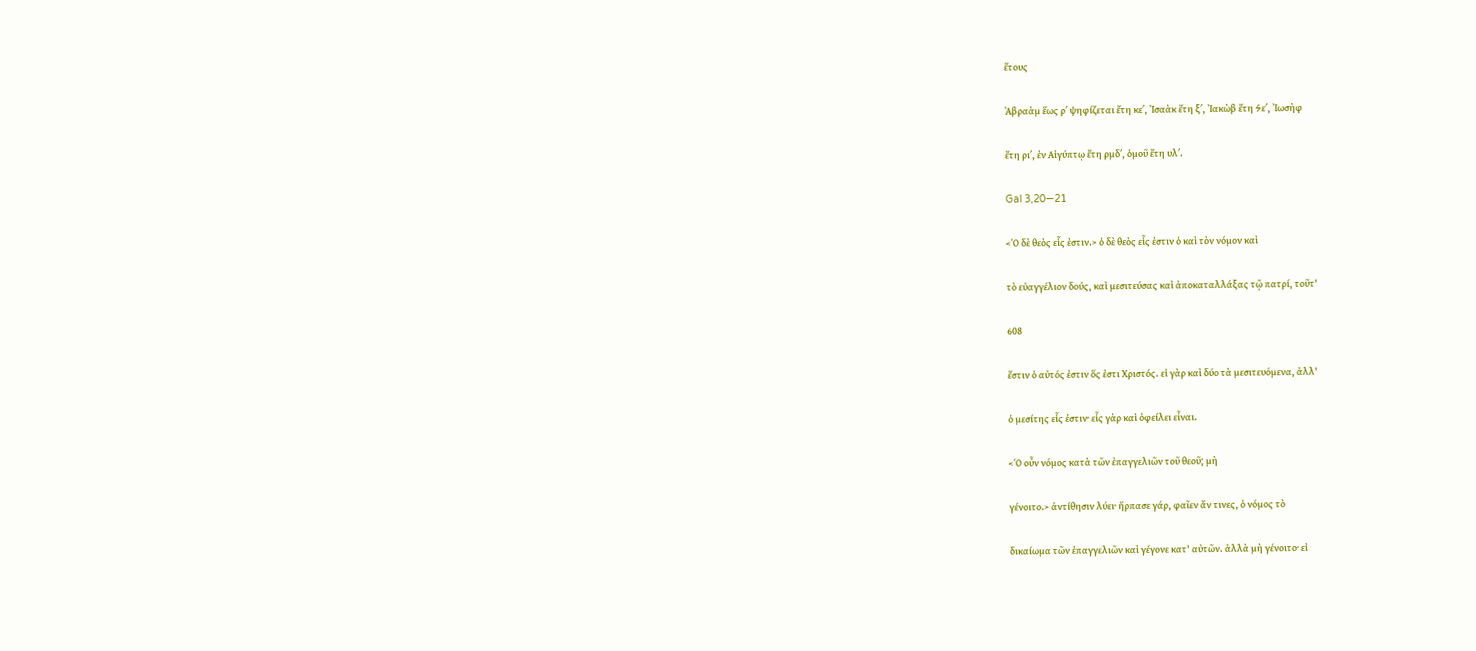ἔτους

Ἀβραὰμ ἕως ρʹ ψηφίζεται ἔτη κεʹ, Ἰσαὰκ ἔτη ξʹ, Ἰακὼβ ἔτη Ϟεʹ, Ἰωσὴφ

ἔτη ριʹ, ἐν Αἰγύπτῳ ἔτη ρμδʹ, ὁμοῦ ἔτη υλʹ.

Gal 3,20—21

<Ὁ δὲ θεὸς εἷς ἐστιν.> ὁ δὲ θεὸς εἷς ἐστιν ὁ καὶ τὸν νόμον καὶ

τὸ εὐαγγέλιον δούς, καὶ μεσιτεύσας καὶ ἀποκαταλλάξας τῷ πατρί, τοῦτ'

608

ἔστιν ὁ αὐτός ἐστιν ὅς ἐστι Χριστός. εἰ γὰρ καὶ δύο τὰ μεσιτευόμενα, ἀλλ'

ὁ μεσίτης εἷς ἐστιν· εἷς γὰρ καὶ ὀφείλει εἶναι.

<Ὁ οὖν νόμος κατὰ τῶν ἐπαγγελιῶν τοῦ θεοῦ; μὴ

γένοιτο.> ἀντίθησιν λύει· ἥρπασε γάρ, φαῖεν ἄν τινες, ὁ νόμος τὸ

δικαίωμα τῶν ἐπαγγελιῶν καὶ γέγονε κατ' αὐτῶν. ἀλλὰ μὴ γένοιτο· εἰ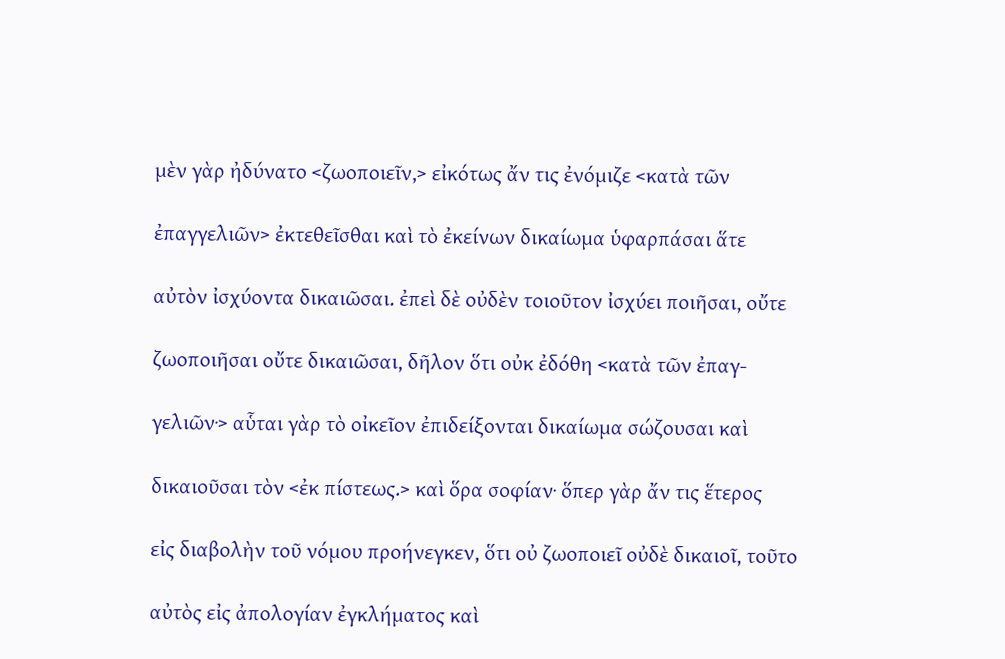μὲν γὰρ ἠδύνατο <ζωοποιεῖν,> εἰκότως ἄν τις ἐνόμιζε <κατὰ τῶν

ἐπαγγελιῶν> ἐκτεθεῖσθαι καὶ τὸ ἐκείνων δικαίωμα ὑφαρπάσαι ἅτε

αὐτὸν ἰσχύοντα δικαιῶσαι. ἐπεὶ δὲ οὐδὲν τοιοῦτον ἰσχύει ποιῆσαι, οὔτε

ζωοποιῆσαι οὔτε δικαιῶσαι, δῆλον ὅτι οὐκ ἐδόθη <κατὰ τῶν ἐπαγ-

γελιῶν·> αὗται γὰρ τὸ οἰκεῖον ἐπιδείξονται δικαίωμα σώζουσαι καὶ

δικαιοῦσαι τὸν <ἐκ πίστεως.> καὶ ὅρα σοφίαν· ὅπερ γὰρ ἄν τις ἕτερος

εἰς διαβολὴν τοῦ νόμου προήνεγκεν, ὅτι οὐ ζωοποιεῖ οὐδὲ δικαιοῖ, τοῦτο

αὐτὸς εἰς ἀπολογίαν ἐγκλήματος καὶ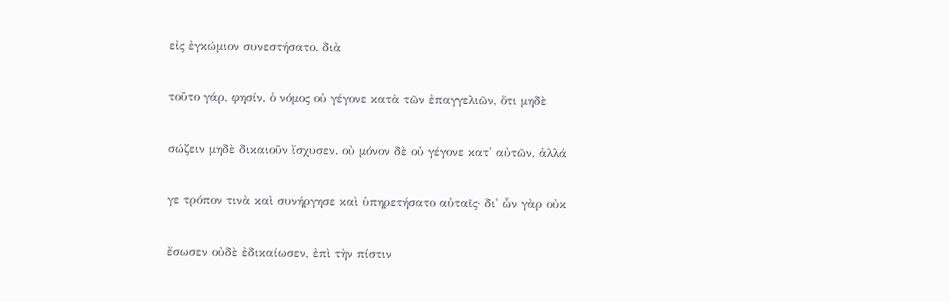εἰς ἐγκώμιον συνεστήσατο. διὰ

τοῦτο γάρ, φησίν, ὁ νόμος οὐ γέγονε κατὰ τῶν ἐπαγγελιῶν, ὅτι μηδὲ

σώζειν μηδὲ δικαιοῦν ἴσχυσεν. οὐ μόνον δὲ οὐ γέγονε κατ' αὐτῶν, ἀλλά

γε τρόπον τινὰ καὶ συνήργησε καὶ ὑπηρετήσατο αὐταῖς· δι' ὧν γὰρ οὐκ

ἔσωσεν οὐδὲ ἐδικαίωσεν, ἐπὶ τὴν πίστιν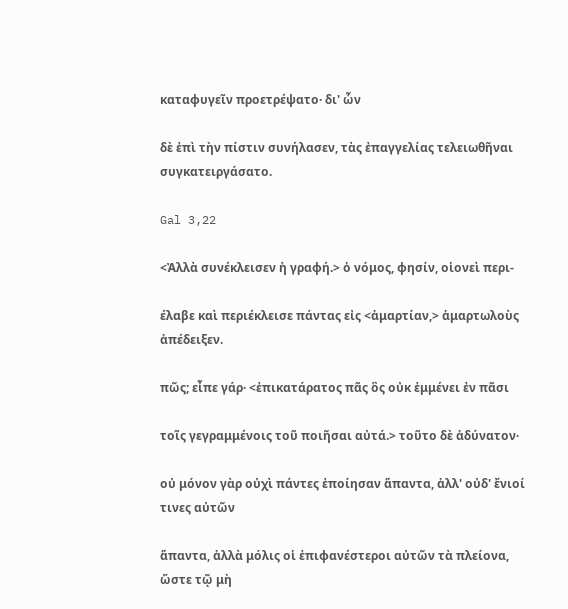καταφυγεῖν προετρέψατο· δι' ὧν

δὲ ἐπὶ τὴν πίστιν συνήλασεν, τὰς ἐπαγγελίας τελειωθῆναι συγκατειργάσατο.

Gal 3,22

<Ἀλλὰ συνέκλεισεν ἡ γραφή.> ὁ νόμος, φησίν, οἱονεὶ περι-

έλαβε καὶ περιέκλεισε πάντας εἰς <ἁμαρτίαν,> ἁμαρτωλοὺς ἀπέδειξεν.

πῶς; εἶπε γάρ· <ἐπικατάρατος πᾶς ὃς οὐκ ἐμμένει ἐν πᾶσι

τοῖς γεγραμμένοις τοῦ ποιῆσαι αὐτά.> τοῦτο δὲ ἀδύνατον·

οὐ μόνον γὰρ οὐχὶ πάντες ἐποίησαν ἅπαντα, ἀλλ' οὐδ' ἔνιοί τινες αὐτῶν

ἅπαντα, ἀλλὰ μόλις οἱ ἐπιφανέστεροι αὐτῶν τὰ πλείονα, ὥστε τῷ μὴ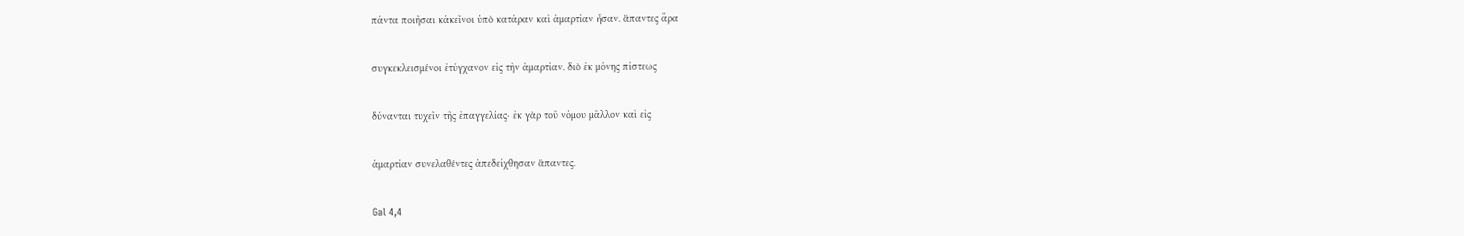πάντα ποιῆσαι κἀκεῖνοι ὑπὸ κατάραν καὶ ἁμαρτίαν ἦσαν. ἅπαντες ἄρα

συγκεκλεισμένοι ἐτύγχανον εἰς τὴν ἁμαρτίαν. διὸ ἐκ μόνης πίστεως

δύνανται τυχεῖν τῆς ἐπαγγελίας· ἐκ γὰρ τοῦ νόμου μᾶλλον καὶ εἰς

ἁμαρτίαν συνελαθέντες ἀπεδείχθησαν ἅπαντες.

Gal 4,4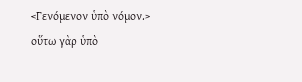<Γενόμενον ὑπὸ νόμον.> οὕτω γὰρ ὑπὸ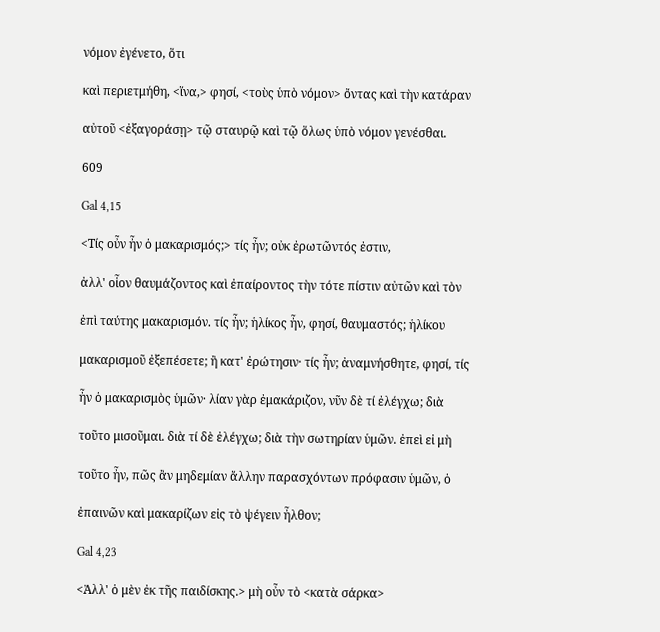νόμον ἐγένετο, ὅτι

καὶ περιετμήθη, <ἵνα,> φησί, <τοὺς ὑπὸ νόμον> ὄντας καὶ τὴν κατάραν

αὐτοῦ <ἐξαγοράσῃ> τῷ σταυρῷ καὶ τῷ ὅλως ὑπὸ νόμον γενέσθαι.

609

Gal 4,15

<Τίς οὖν ἦν ὁ μακαρισμός;> τίς ἦν; οὐκ ἐρωτῶντός ἐστιν,

ἀλλ' οἷον θαυμάζοντος καὶ ἐπαίροντος τὴν τότε πίστιν αὐτῶν καὶ τὸν

ἐπὶ ταύτης μακαρισμόν. τίς ἦν; ἡλίκος ἦν, φησί, θαυμαστός; ἡλίκου

μακαρισμοῦ ἐξεπέσετε; ἢ κατ' ἐρώτησιν· τίς ἦν; ἀναμνήσθητε, φησί, τίς

ἦν ὁ μακαρισμὸς ὑμῶν· λίαν γὰρ ἐμακάριζον, νῦν δὲ τί ἐλέγχω; διὰ

τοῦτο μισοῦμαι. διὰ τί δὲ ἐλέγχω; διὰ τὴν σωτηρίαν ὑμῶν. ἐπεὶ εἰ μὴ

τοῦτο ἦν, πῶς ἂν μηδεμίαν ἄλλην παρασχόντων πρόφασιν ὑμῶν, ὁ

ἐπαινῶν καὶ μακαρίζων εἰς τὸ ψέγειν ἦλθον;

Gal 4,23

<Ἀλλ' ὁ μὲν ἐκ τῆς παιδίσκης.> μὴ οὖν τὸ <κατὰ σάρκα>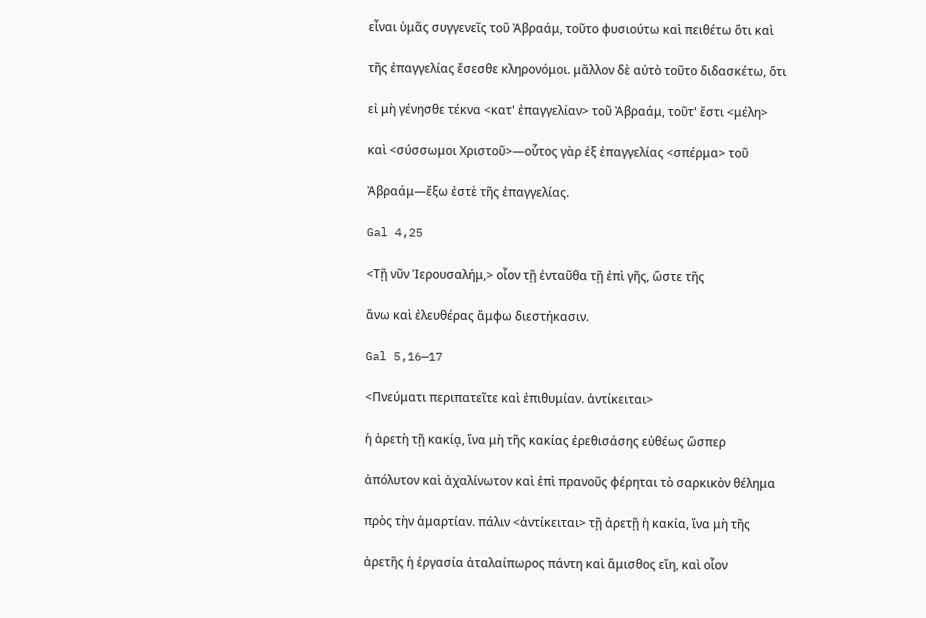εἶναι ὑμᾶς συγγενεῖς τοῦ Ἀβραάμ, τοῦτο φυσιούτω καὶ πειθέτω ὅτι καὶ

τῆς ἐπαγγελίας ἔσεσθε κληρονόμοι. μᾶλλον δὲ αὐτὸ τοῦτο διδασκέτω, ὅτι

εἰ μὴ γένησθε τέκνα <κατ' ἐπαγγελίαν> τοῦ Ἀβραάμ, τοῦτ' ἔστι <μέλη>

καὶ <σύσσωμοι Χριστοῦ>—οὗτος γὰρ ἐξ ἐπαγγελίας <σπέρμα> τοῦ

Ἀβραάμ—ἔξω ἐστὲ τῆς ἐπαγγελίας.

Gal 4,25

<Τῇ νῦν Ἱερουσαλήμ,> οἷον τῇ ἐνταῦθα τῇ ἐπὶ γῆς, ὥστε τῆς

ἄνω καὶ ἐλευθέρας ἄμφω διεστήκασιν.

Gal 5,16—17

<Πνεύματι περιπατεῖτε καὶ ἐπιθυμίαν. ἀντίκειται>

ἡ ἀρετὴ τῇ κακίᾳ, ἵνα μὴ τῆς κακίας ἐρεθισάσης εὐθέως ὥσπερ

ἀπόλυτον καὶ ἀχαλίνωτον καὶ ἐπὶ πρανοῦς φέρηται τὸ σαρκικὸν θέλημα

πρὸς τὴν ἁμαρτίαν. πάλιν <ἀντίκειται> τῇ ἀρετῇ ἡ κακία, ἵνα μὴ τῆς

ἀρετῆς ἡ ἐργασία ἀταλαίπωρος πάντη καὶ ἄμισθος εἴη, καὶ οἷον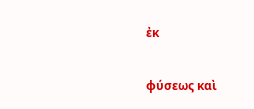ἐκ

φύσεως καὶ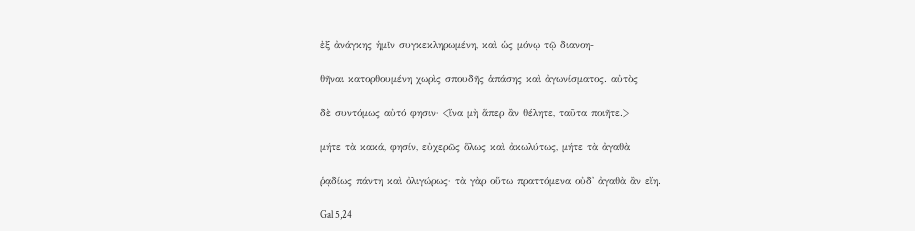ἐξ ἀνάγκης ἡμῖν συγκεκληρωμένη, καὶ ὡς μόνῳ τῷ διανοη-

θῆναι κατορθουμένη χωρὶς σπουδῆς ἁπάσης καὶ ἀγωνίσματος. αὐτὸς

δὲ συντόμως αὐτό φησιν· <ἵνα μὴ ἅπερ ἂν θέλητε, ταῦτα ποιῆτε.>

μήτε τὰ κακά, φησίν, εὐχερῶς ὅλως καὶ ἀκωλύτως, μήτε τὰ ἀγαθὰ

ῥᾳδίως πάντη καὶ ὀλιγώρως· τὰ γὰρ οὕτω πραττόμενα οὐδ' ἀγαθὰ ἂν εἴη.

Gal 5,24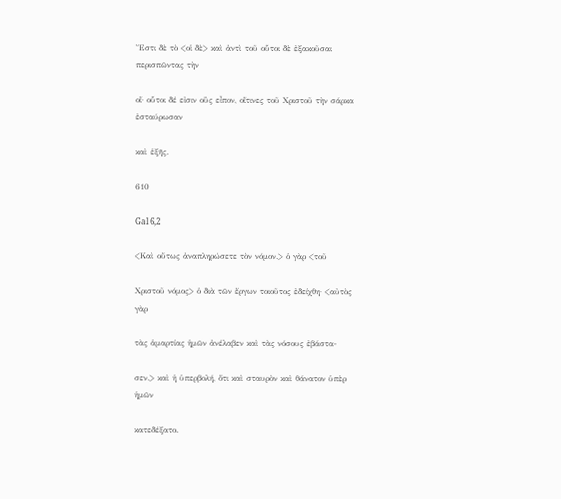Ἔστι δὲ τὸ <οἱ δὲ> καὶ ἀντὶ τοῦ οὗτοι δὲ ἐξακοῦσαι περισπῶντας τὴν

οἵ· οὗτοι δέ εἰσιν οὓς εἶπον, οἵτινες τοῦ Χριστοῦ τὴν σάρκα ἐσταύρωσαν

καὶ ἑξῆς.

610

Gal 6,2

<Καὶ οὕτως ἀναπληρώσετε τὸν νόμον.> ὁ γὰρ <τοῦ

Χριστοῦ νόμος> ὁ διὰ τῶν ἔργων τοιοῦτος ἐδείχθη· <αὐτὸς γὰρ

τὰς ἁμαρτίας ἡμῶν ἀνέλαβεν καὶ τὰς νόσους ἐβάστα-

σεν.> καὶ ἡ ὑπερβολή, ὅτι καὶ σταυρὸν καὶ θάνατον ὑπὲρ ἡμῶν

κατεδέξατο.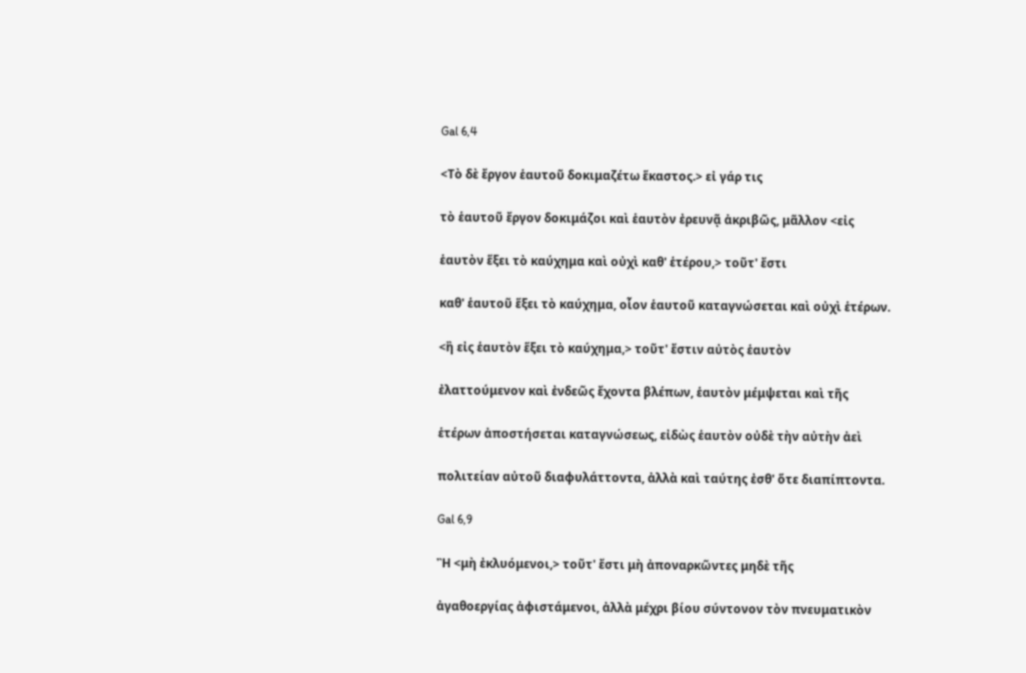Gal 6,4

<Τὸ δὲ ἔργον ἑαυτοῦ δοκιμαζέτω ἕκαστος.> εἰ γάρ τις

τὸ ἑαυτοῦ ἔργον δοκιμάζοι καὶ ἑαυτὸν ἐρευνᾷ ἀκριβῶς, μᾶλλον <εἰς

ἑαυτὸν ἕξει τὸ καύχημα καὶ οὐχὶ καθ' ἑτέρου,> τοῦτ' ἔστι

καθ' ἑαυτοῦ ἕξει τὸ καύχημα, οἷον ἑαυτοῦ καταγνώσεται καὶ οὐχὶ ἑτέρων.

<ἢ εἰς ἑαυτὸν ἕξει τὸ καύχημα,> τοῦτ' ἔστιν αὐτὸς ἑαυτὸν

ἐλαττούμενον καὶ ἐνδεῶς ἔχοντα βλέπων, ἑαυτὸν μέμψεται καὶ τῆς

ἑτέρων ἀποστήσεται καταγνώσεως, εἰδὼς ἑαυτὸν οὐδὲ τὴν αὐτὴν ἀεὶ

πολιτείαν αὐτοῦ διαφυλάττοντα, ἀλλὰ καὶ ταύτης ἐσθ' ὅτε διαπίπτοντα.

Gal 6,9

Ἢ <μὴ ἐκλυόμενοι,> τοῦτ' ἔστι μὴ ἀποναρκῶντες μηδὲ τῆς

ἀγαθοεργίας ἀφιστάμενοι, ἀλλὰ μέχρι βίου σύντονον τὸν πνευματικὸν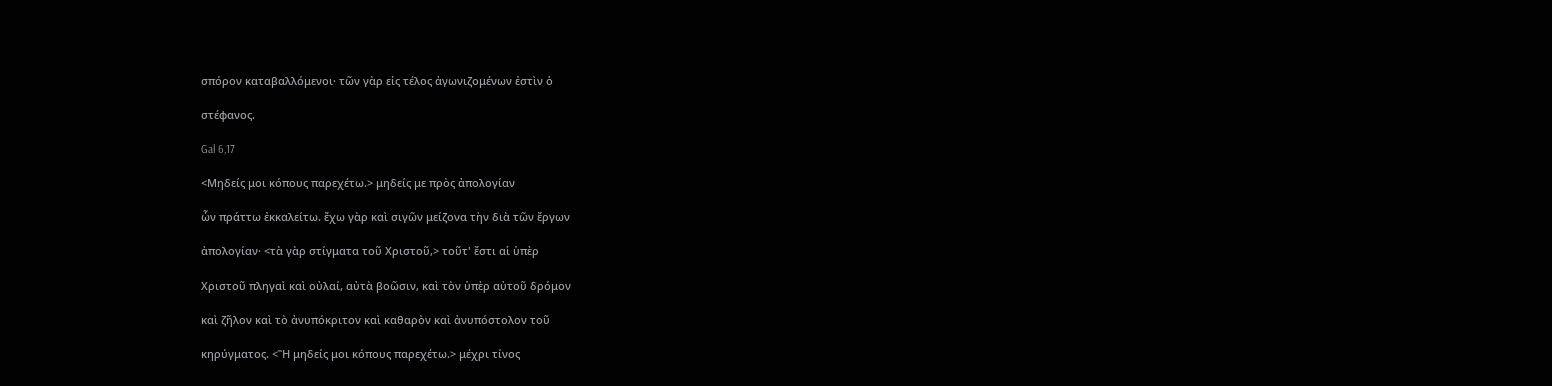σπόρον καταβαλλόμενοι· τῶν γὰρ εἰς τέλος ἀγωνιζομένων ἐστὶν ὁ

στέφανος.

Gal 6,17

<Μηδείς μοι κόπους παρεχέτω.> μηδείς με πρὸς ἀπολογίαν

ὧν πράττω ἐκκαλείτω. ἔχω γὰρ καὶ σιγῶν μείζονα τὴν διὰ τῶν ἔργων

ἀπολογίαν· <τὰ γὰρ στίγματα τοῦ Χριστοῦ,> τοῦτ' ἔστι αἱ ὑπὲρ

Χριστοῦ πληγαὶ καὶ οὐλαί, αὐτὰ βοῶσιν, καὶ τὸν ὑπὲρ αὐτοῦ δρόμον

καὶ ζῆλον καὶ τὸ ἀνυπόκριτον καὶ καθαρὸν καὶ ἀνυπόστολον τοῦ

κηρύγματος. <Ἢ μηδείς μοι κόπους παρεχέτω.> μέχρι τίνος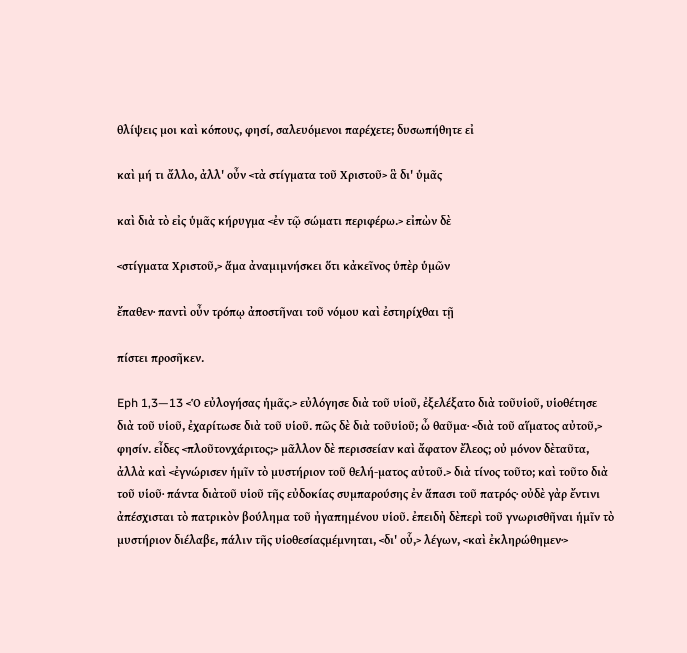θλίψεις μοι καὶ κόπους, φησί, σαλευόμενοι παρέχετε; δυσωπήθητε εἰ

καὶ μή τι ἄλλο, ἀλλ' οὖν <τὰ στίγματα τοῦ Χριστοῦ> ἃ δι' ὑμᾶς

καὶ διὰ τὸ εἰς ὑμᾶς κήρυγμα <ἐν τῷ σώματι περιφέρω.> εἰπὼν δὲ

<στίγματα Χριστοῦ,> ἅμα ἀναμιμνήσκει ὅτι κἀκεῖνος ὑπὲρ ὑμῶν

ἔπαθεν· παντὶ οὖν τρόπῳ ἀποστῆναι τοῦ νόμου καὶ ἐστηρίχθαι τῇ

πίστει προσῆκεν.

Eph 1,3—13 <Ὁ εὐλογήσας ἡμᾶς.> εὐλόγησε διὰ τοῦ υἱοῦ, ἐξελέξατο διὰ τοῦυἱοῦ, υἱοθέτησε διὰ τοῦ υἱοῦ, ἐχαρίτωσε διὰ τοῦ υἱοῦ. πῶς δὲ διὰ τοῦυἱοῦ; ὦ θαῦμα· <διὰ τοῦ αἵματος αὐτοῦ,> φησίν. εἶδες <πλοῦτονχάριτος;> μᾶλλον δὲ περισσείαν καὶ ἄφατον ἔλεος; οὐ μόνον δὲταῦτα, ἀλλὰ καὶ <ἐγνώρισεν ἡμῖν τὸ μυστήριον τοῦ θελή-ματος αὐτοῦ.> διὰ τίνος τοῦτο; καὶ τοῦτο διὰ τοῦ υἱοῦ· πάντα διὰτοῦ υἱοῦ τῆς εὐδοκίας συμπαρούσης ἐν ἅπασι τοῦ πατρός· οὐδὲ γὰρ ἔντινι ἀπέσχισται τὸ πατρικὸν βούλημα τοῦ ἠγαπημένου υἱοῦ. ἐπειδὴ δὲπερὶ τοῦ γνωρισθῆναι ἡμῖν τὸ μυστήριον διέλαβε, πάλιν τῆς υἱοθεσίαςμέμνηται, <δι' οὗ,> λέγων, <καὶ ἐκληρώθημεν·>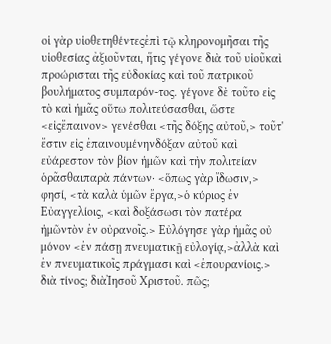οἱ γὰρ υἱοθετηθέντεςἐπὶ τῷ κληρονομῆσαι τῆς υἱοθεσίας ἀξιοῦνται, ἥτις γέγονε διὰ τοῦ υἱοῦκαὶ προώρισται τῆς εὐδοκίας καὶ τοῦ πατρικοῦ βουλήματος συμπαρόν-τος. γέγονε δὲ τοῦτο εἰς τὸ καὶ ἡμᾶς οὕτω πολιτεύσασθαι, ὥστε <εἰςἔπαινον> γενέσθαι <τῆς δόξης αὐτοῦ,> τοῦτ' ἔστιν εἰς ἐπαινουμένηνδόξαν αὐτοῦ καὶ εὐάρεστον τὸν βίον ἡμῶν καὶ τὴν πολιτείαν ὁρᾶσθαιπαρὰ πάντων· <ὅπως γὰρ ἴδωσιν,> φησί, <τὰ καλὰ ὑμῶν ἔργα,>ὁ κύριος ἐν Εὐαγγελίοις, <καὶ δοξάσωσι τὸν πατέρα ἡμῶντὸν ἐν οὐρανοῖς.> Εὐλόγησε γὰρ ἡμᾶς οὐ μόνον <ἐν πάσῃ πνευματικῇ εὐλογίᾳ,>ἀλλὰ καὶ ἐν πνευματικοῖς πράγμασι καὶ <ἐπουρανίοις.> διὰ τίνος; διὰἸησοῦ Χριστοῦ. πῶς;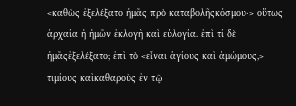<καθὼς ἐξελέξατο ἡμᾶς πρὸ καταβολῆςκόσμου·> οὕτως ἀρχαία ἡ ἡμῶν ἐκλογὴ καὶ εὐλογία. ἐπὶ τί δὲ ἡμᾶςἐξελέξατο; ἐπὶ τὸ <εἶναι ἁγίους καὶ ἀμώμους,> τιμίους καὶκαθαροὺς ἐν τῷ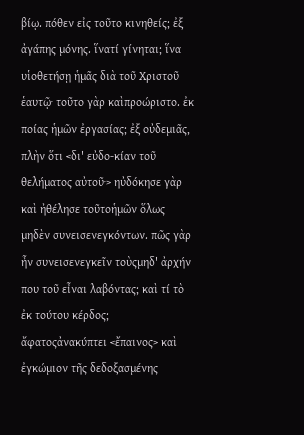βίῳ. πόθεν εἰς τοῦτο κινηθείς; ἐξ ἀγάπης μόνης. ἵνατί γίνηται; ἵνα υἱοθετήσῃ ἡμᾶς διὰ τοῦ Χριστοῦ ἑαυτῷ· τοῦτο γὰρ καὶπροώριστο. ἐκ ποίας ἡμῶν ἐργασίας; ἐξ οὐδεμιᾶς, πλὴν ὅτι <δι' εὐδο-κίαν τοῦ θελήματος αὐτοῦ·> ηὐδόκησε γὰρ καὶ ἠθέλησε τοῦτοἡμῶν ὅλως μηδὲν συνεισενεγκόντων. πῶς γὰρ ἦν συνεισενεγκεῖν τοὺςμηδ' ἀρχήν που τοῦ εἶναι λαβόντας; καὶ τί τὸ ἐκ τούτου κέρδος; ἄφατοςἀνακύπτει <ἔπαινος> καὶ ἐγκώμιον τῆς δεδοξασμένης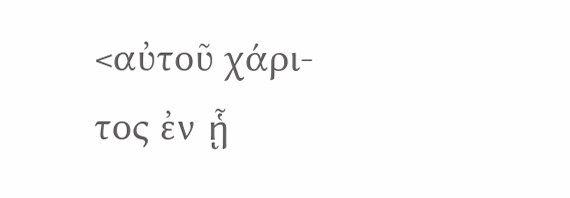<αὐτοῦ χάρι-τος ἐν ᾗ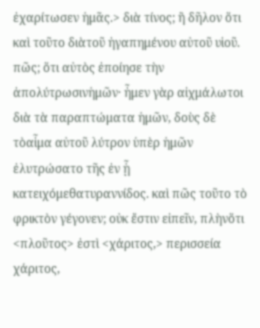ἐχαρίτωσεν ἡμᾶς.> διὰ τίνος; ἢ δῆλον ὅτι καὶ τοῦτο διὰτοῦ ἠγαπημένου αὐτοῦ υἱοῦ. πῶς; ὅτι αὐτὸς ἐποίησε τὴν ἀπολύτρωσινἡμῶν· ἦμεν γὰρ αἰχμάλωτοι διὰ τὰ παραπτώματα ἡμῶν, δοὺς δὲ τὸαἷμα αὐτοῦ λύτρον ὑπὲρ ἡμῶν ἐλυτρώσατο τῆς ἐν ᾗ κατειχόμεθατυραννίδος. καὶ πῶς τοῦτο τὸ φρικτὸν γέγονεν; οὐκ ἔστιν εἰπεῖν, πλὴνὅτι <πλοῦτος> ἐστὶ <χάριτος,> περισσεία χάριτος,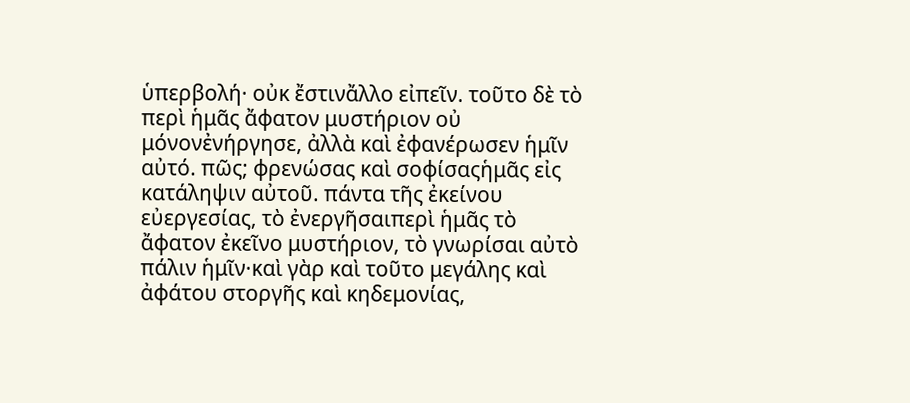ὑπερβολή· οὐκ ἔστινἄλλο εἰπεῖν. τοῦτο δὲ τὸ περὶ ἡμᾶς ἄφατον μυστήριον οὐ μόνονἐνήργησε, ἀλλὰ καὶ ἐφανέρωσεν ἡμῖν αὐτό. πῶς; φρενώσας καὶ σοφίσαςἡμᾶς εἰς κατάληψιν αὐτοῦ. πάντα τῆς ἐκείνου εὐεργεσίας, τὸ ἐνεργῆσαιπερὶ ἡμᾶς τὸ ἄφατον ἐκεῖνο μυστήριον, τὸ γνωρίσαι αὐτὸ πάλιν ἡμῖν·καὶ γὰρ καὶ τοῦτο μεγάλης καὶ ἀφάτου στοργῆς καὶ κηδεμονίας,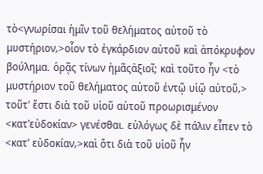τὸ<γνωρίσαι ἡμῖν τοῦ θελήματος αὐτοῦ τὸ μυστήριον,>οἷον τὸ ἐγκάρδιον αὐτοῦ καὶ ἀπόκρυφον βούλημα. ὁρᾷς τίνων ἡμᾶςἀξιοῖ; καὶ τοῦτο ἦν <τὸ μυστήριον τοῦ θελήματος αὐτοῦ ἐντῷ υἱῷ αὐτοῦ,> τοῦτ' ἔστι διὰ τοῦ υἱοῦ αὐτοῦ προωρισμένον <κατ'εὐδοκίαν> γενέσθαι. εὐλόγως δὲ πάλιν εἶπεν τὸ <κατ' εὐδοκίαν,>καὶ ὅτι διὰ τοῦ υἱοῦ ἦν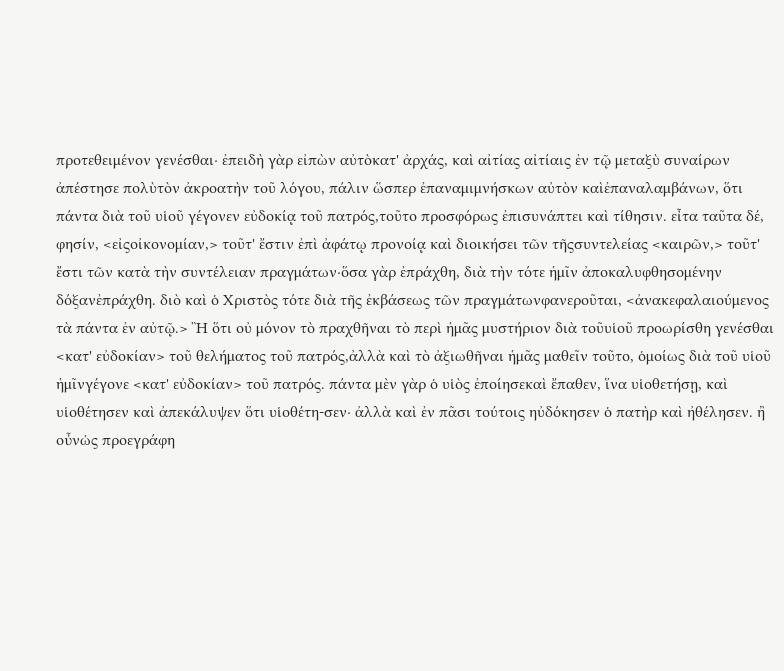προτεθειμένον γενέσθαι· ἐπειδὴ γὰρ εἰπὼν αὐτὸκατ' ἀρχάς, καὶ αἰτίας αἰτίαις ἐν τῷ μεταξὺ συναίρων ἀπέστησε πολὺτὸν ἀκροατὴν τοῦ λόγου, πάλιν ὥσπερ ἐπαναμιμνήσκων αὐτὸν καὶἐπαναλαμβάνων, ὅτι πάντα διὰ τοῦ υἱοῦ γέγονεν εὐδοκίᾳ τοῦ πατρός,τοῦτο προσφόρως ἐπισυνάπτει καὶ τίθησιν. εἶτα ταῦτα δέ, φησίν, <εἰςοἰκονομίαν,> τοῦτ' ἔστιν ἐπὶ ἀφάτῳ προνοίᾳ καὶ διοικήσει τῶν τῆςσυντελείας <καιρῶν,> τοῦτ' ἔστι τῶν κατὰ τὴν συντέλειαν πραγμάτων·ὅσα γὰρ ἐπράχθη, διὰ τὴν τότε ἡμῖν ἀποκαλυφθησομένην δόξανἐπράχθη. διὸ καὶ ὁ Χριστὸς τότε διὰ τῆς ἐκβάσεως τῶν πραγμάτωνφανεροῦται, <ἀνακεφαλαιούμενος τὰ πάντα ἐν αὐτῷ.> Ἢ ὅτι οὐ μόνον τὸ πραχθῆναι τὸ περὶ ἡμᾶς μυστήριον διὰ τοῦυἱοῦ προωρίσθη γενέσθαι <κατ' εὐδοκίαν> τοῦ θελήματος τοῦ πατρός,ἀλλὰ καὶ τὸ ἀξιωθῆναι ἡμᾶς μαθεῖν τοῦτο, ὁμοίως διὰ τοῦ υἱοῦ ἡμῖνγέγονε <κατ' εὐδοκίαν> τοῦ πατρός. πάντα μὲν γὰρ ὁ υἱὸς ἐποίησεκαὶ ἔπαθεν, ἵνα υἱοθετήσῃ, καὶ υἱοθέτησεν καὶ ἀπεκάλυψεν ὅτι υἱοθέτη-σεν· ἀλλὰ καὶ ἐν πᾶσι τούτοις ηὐδόκησεν ὁ πατὴρ καὶ ἠθέλησεν. ἢ οὖνὡς προεγράφη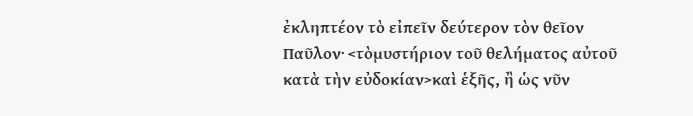ἐκληπτέον τὸ εἰπεῖν δεύτερον τὸν θεῖον Παῦλον· <τὸμυστήριον τοῦ θελήματος αὐτοῦ κατὰ τὴν εὐδοκίαν>καὶ ἑξῆς, ἢ ὡς νῦν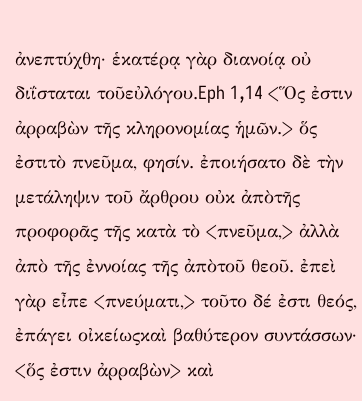ἀνεπτύχθη· ἑκατέρᾳ γὰρ διανοίᾳ οὐ διΐσταται τοῦεὐλόγου.Eph 1,14 <Ὅς ἐστιν ἀρραβὼν τῆς κληρονομίας ἡμῶν.> ὅς ἐστιτὸ πνεῦμα, φησίν. ἐποιήσατο δὲ τὴν μετάληψιν τοῦ ἄρθρου οὐκ ἀπὸτῆς προφορᾶς τῆς κατὰ τὸ <πνεῦμα,> ἀλλὰ ἀπὸ τῆς ἐννοίας τῆς ἀπὸτοῦ θεοῦ. ἐπεὶ γὰρ εἶπε <πνεύματι,> τοῦτο δέ ἐστι θεός, ἐπάγει οἰκείωςκαὶ βαθύτερον συντάσσων· <ὅς ἐστιν ἀρραβὼν> καὶ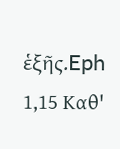ἑξῆς.Eph 1,15 Καθ'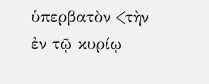ὑπερβατὸν <τὴν ἐν τῷ κυρίῳ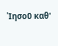Ἰησοῦ καθ'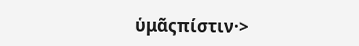ὑμᾶςπίστιν·>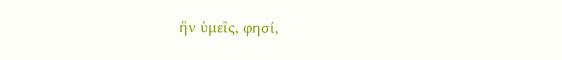ἣν ὑμεῖς, φησί,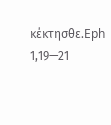κέκτησθε.Eph 1,19—21